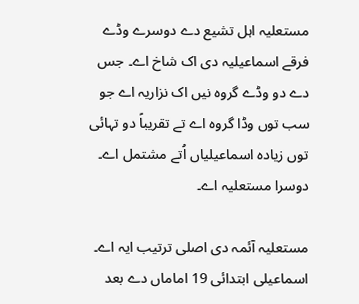مستعلیہ اہل تشیع دے دوسرے وڈے فرقے اسماعیلیہ دی اک شاخ اے۔ جس دے دو وڈے گروہ نيں اک نزاریہ اے جو سب توں وڈا گروہ اے تے تقریباً دو تہائی توں زیادہ اسماعیلیاں اُتے مشتمل اے۔ دوسرا مستعلیہ اے۔

مستعلیہ آئمہ دی اصلی ترتیب ایہ اے۔ اسماعیلی ابتدائی 19 اماماں دے بعد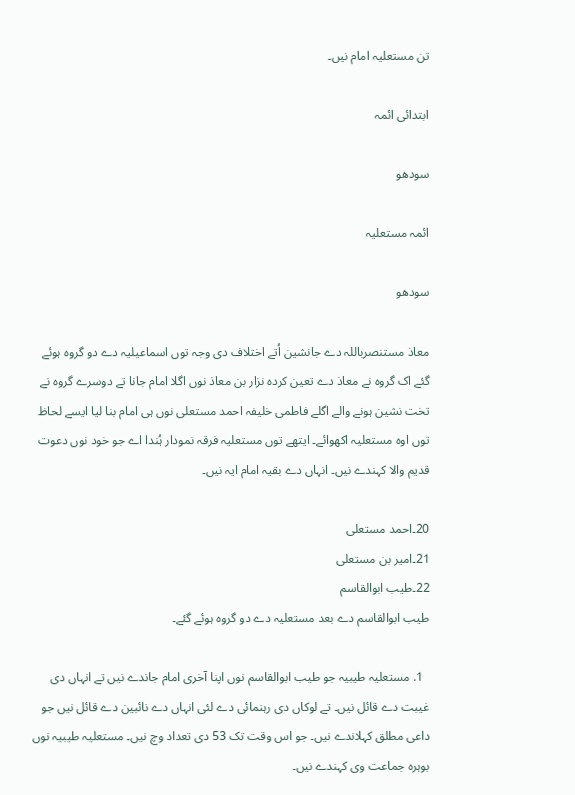تن مستعلیہ امام نيں۔

ابتدائی ائمہ

سودھو

ائمہ مستعلیہ

سودھو

معاذ مستنصرباللہ دے جانشین اُتے اختلاف دی وجہ توں اسماعیلیہ دے دو گروہ ہوئے گئے اک گروہ نے معاذ دے تعین کردہ نزار بن معاذ نوں اگلا امام جانا تے دوسرے گروہ نے تخت نشین ہونے والے اگلے فاطمی خلیفہ احمد مستعلی نوں ہی امام بنا لیا ايسے لحاظ توں اوہ مستعلیہ اکھوائے۔ ایتھے توں مستعلیہ فرقہ نمودار ہُندا اے جو خود نوں دعوت قدیم والا کہندے نيں۔ انہاں دے بقیہ امام ایہ نيں۔

20۔احمد مستعلی
21۔امیر بن مستعلی
22۔طیب ابوالقاسم
طیب ابوالقاسم دے بعد مستعلیہ دے دو گروہ ہوئے گئے۔

  1. مستعلیہ طیبیہ جو طیب ابوالقاسم نوں اپنا آخری امام جاندے نيں تے انہاں دی غیبت دے قائل نيں۔ تے لوکاں دی رہنمائی دے لئی انہاں دے نائبین دے قائل نيں جو داعی مطلق کہلاندے نيں۔ جو اس وقت تک 53 دی تعداد وچ نيں۔ مستعلیہ طیبیہ نوں بوہرہ جماعت وی کہندے نيں۔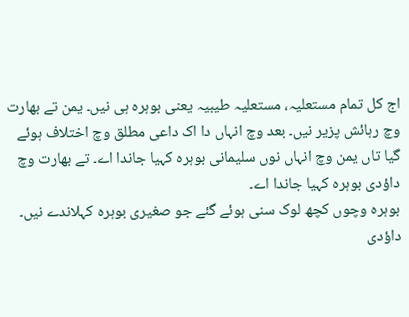اج کل تمام مستعلیہ، مستعلیہ طیبیہ یعنی بوہرہ ہی نيں۔ یمن تے بھارت وچ رہائش پزیر نيں۔ بعد وچ انہاں دا اک داعی مطلق وچ اختلاف ہوئے گیا تاں یمن وچ انہاں نوں سلیمانی بوہرہ کہیا جاندا اے۔ تے بھارت وچ داؤدی بوہرہ کہیا جاندا اے۔
بوہرہ وچوں کچھ لوک سنی ہوئے گئے جو صغیری بوہرہ کہلاندے نيں۔
داؤدی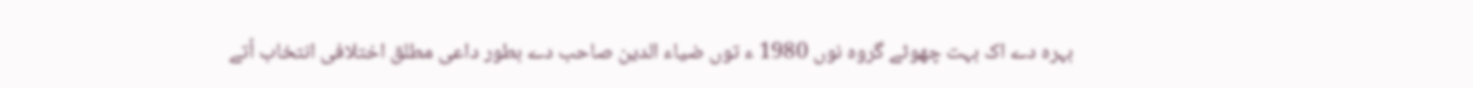بہرہ دے اک بہت چھوٹے گروہ نوں 1980 ء توں ضیاء الدین صاحب دے بطور داعی مطلق اختلافی انتخاب اُتے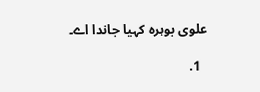علوی بوہرہ کہیا جاندا اے۔

  1.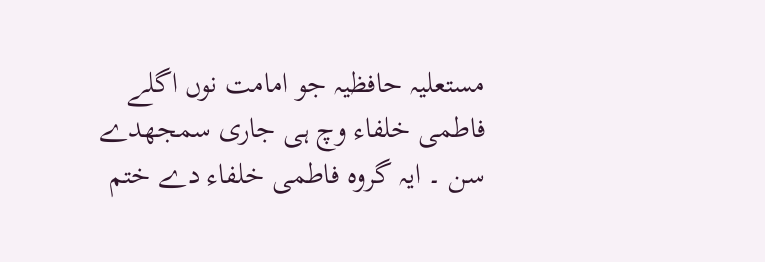مستعلیہ حافظیہ جو امامت نوں اگلے فاطمی خلفاء وچ ہی جاری سمجھدے سن ۔ ایہ گروہ فاطمی خلفاء دے ختم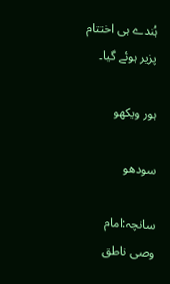ہُندے ہی اختتام پزیر ہوئے گیا۔

ہور ویکھو

سودھو

سانچہ:امام وصی ناطق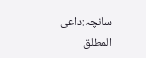سانچہ:داعی المطلق